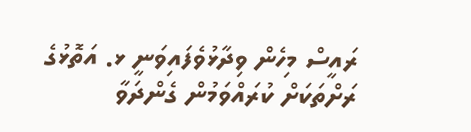ރައީސް މިހެން ވިދާޅުވެފައިވަނީ ޅ. އަތޮޅުގެ ރަށްތަކަށް ކުރައްވަމުން ގެންދަވާ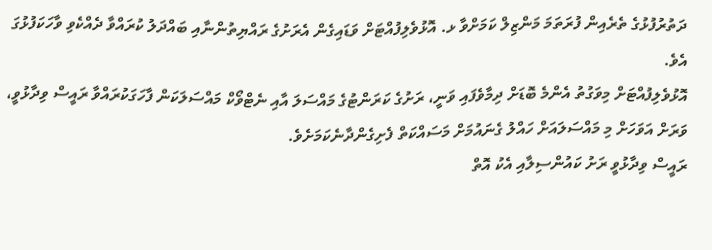ދަތުރުފުޅުގެ ތެރެއިން ފުރަތަމަ މަންޒިލް ކަމަށްވާ ޅ. އޮޅުވެލިފުއްޓަށް ވަޑައިގެން އެރަށުގެ ރައްޔިތުންނާއި ބައްދަލު ކުރައްވާ ދެއްކެވި ވާހަކަފުޅުގަ އެވެ.
އޮޅުވެލިފުއްޓަށް މިވަގުތު އެންމެ ބޮޑަށް ދިމާވެފައި ވަނީ، ރަށުގެ ކަރަންޓުގެ މައްސަލަ އާއި ނެޓްވޯކް މައްސަލަކަން ފާހަގަކުރައްވާ ރައީސް ވިދާޅުވީ، ވަރަށް އަވަހަށް މި މައްސަލައަށް ހައްލު ގެނައުމަށް މަސައްކަތް ފެށިގެންދާނެކަމަށެވެ.
ރައީސް ވިދާޅުވީ ރަށު ކައުންސިލާއި އެކު އޮތް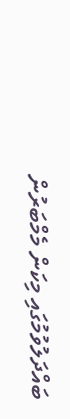ބައްދަލުވުމުގައި މިކަން މެމްބަރުން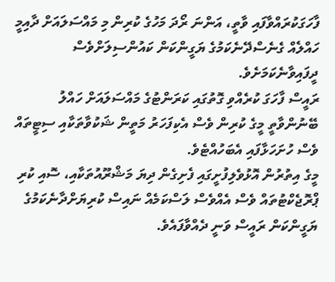ފާހަގަކުރައްވާފައި ވާތީ، އަންނަ ރޯދަ މަހުގެ ކުރިން މި މައްސަލައަށް ދާއިމީ ހައްލެއް ގެނެސްދޭނެކަމުގެ ޔަގީންކަން ކައުންސިލަށްވެސް ދީފައިވާނެކަމަށެވެ.
ރައީސް ފާހަގަ ކުރެއްވި ގޮތުގައި ކަރަންޓުގެ މައްސަލައަށް ހައްލު ބޭނުންވާތީ މީގެ ކުރިން ވެސް އެކިފަހަރު މަތީން ޝަކުވާތަކާއި ސިޓީތައް ވެސް ހުށަހަޅާފައި އެބަހުއްޓެވެ.
މީގެ އިތުރުން އޮޅުވެލިފުށީގައި ފެށިގެން ދިޔަ މަޝްރޫއުތަކާއި، ސޮއި ކުރި ޕްރޮޖެކްޓުތައް ވެސް އެއްވެސް ލަސްކަމެއް ނައިސް ކުރިޔަށްދާނެކަމުގެ ޔަގީންކަން ރައީސް ވަނީ ދެއްވާފައެވެ.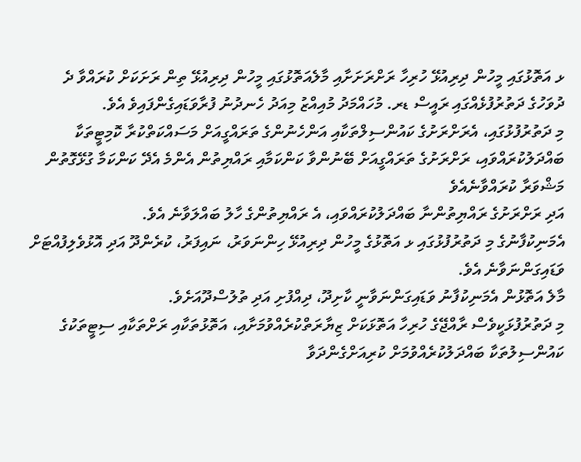ޅ އަތޮޅުގައި މީހުން ދިރިއުޅޭ ހުރިހާ ރަށްރަށަށާއި މާލެއަތޮޅުގައި މީހުން ދިރިއުޅޭ ތިން ރަށަކަށް ކުރައްވާ ދެ ދުވަހުގެ ދަތުރުފުޅެއްގައި ރައީސް ޑރ. މުހައްމަދު މުއިއްޒު މިއަދު ހެނދުނު ފުރާވަޑައިގެންފައިވެ އެވެ.
މި ދަތުރުފުޅުގައި، އެރަށްރަށުގެ ކައުންސިލްތަކާއި އަންހެނުންގެ ތަރައްގީއަށް މަސައްކަތްކުރާ ކޮމިޓީތަކާ ބައްދަލުކުރައްވައި، ރަށްރަށުގެ ތަރައްގީއަށް ބޭނުންވާ ކަންކަމާއި ރައްޔިތުން އެންމެ އެދޭ ކަންކަމާ ގުޅޭގޮތުން މަޝްވަރާ ކުރައްވާނެއެވެ
އަދި ރަށްރަށުގެ ރައްޔިތުންނާ ބައްދަލުކުރައްވައި، އެ ރައްޔިތުންގެ ހާލު ބައްލަވާނެ އެވެ.
އެމަނިކުފާނުގެ މި ދަތުރުފުޅުގައި ޅ އަތޮޅުގެ މީހުން ދިރިއުޅޭ ހިންނަވަރު، ނައިފަރު، ކުރެންދޫ އަދި އޮޅުވެލިފުއްޓަށް ވަޑައިގަންނަވާނެ އެވެ.
މާލެ އަތޮޅުން އެމަނިކުފާނު ވަޑައިގަންނަވާނީ ކާށިދޫ، ދިއްފުށި އަދި ތުލުސްދޫއަށެވެ.
މި ދަތުރުފުޅަކީވެސް ރާއްޖޭގެ ހުރިހާ އަތޮޅަކަށް ޒިޔާރަތްކުރެއްވުމަށާއި، އަތޮޅުތަކާއި ރަށްތަކާއި ސިޓީތަކުގެ ކައުންސިލުތަކާ ބައްދަލުކުރެއްވުމަށް ކުރިއަށްގެންދަވާ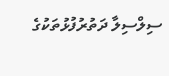ސިލްސިލާ ދަތުރުފުޅުތަކުގެ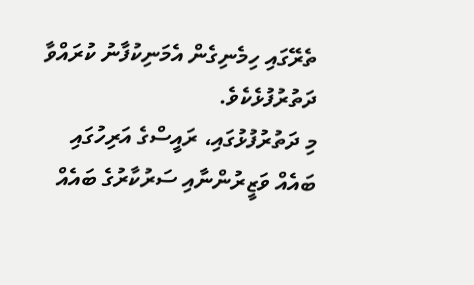ތެރޭގައި ހިމެނިގެން އެމަނިކުފާނު ކުރައްވާ ދަތުރުފުޅެކެވެ.
މި ދަތުރުފުޅުގައި، ރައީސްގެ އަރިހުގައި ބައެއް ވަޒީރުންނާއި ސަރުކާރުގެ ބައެއް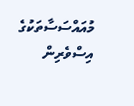މުއައްސަސާތަކުގެ އިސްވެރިން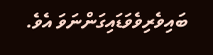ބައިވެރިވެވަޑައިގަންނަވަ އެވެ.